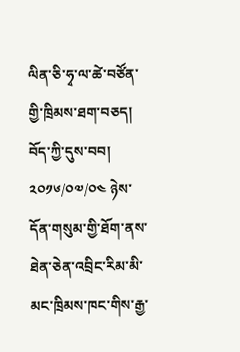ལིན་ཅི་ཧྭ་ལ་ཚེ་བཙོན་གྱི་ཁྲིམས་ཐག་བཅད། བོད་ཀྱི་དུས་བབ། ༢༠༡༦/༠༧/༠༤ ཉེས་དོན་གསུམ་གྱི་ཐོག་ནས་ཐེན་ཅེན་འབྲིང་རིམ་མི་མང་ཁྲིམས་ཁང་གིས་རྒྱ་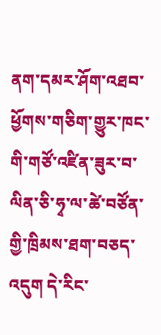ནག་དམར་ཤོག་འཐབ་ཕྱོགས་གཅིག་གྱུར་ཁང་གི་གཙོ་འཛིན་ཟུར་བ་ལིན་ཅི་ཧྭ་ལ་ཚེ་བཙོན་གྱི་ཁྲིམས་ཐག་བཅད་འདུག དེ་རིང་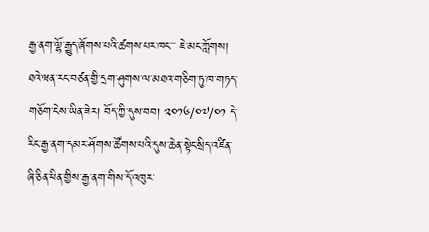རྒྱ་ནག་ལྷོ་རྒྱུད་ཞོགས་པའི་ཚགས་པར་ཁང་་་ ཇེ་མང་ཀློགས།
ཐའེ་ཝན་རང་བཙན་གྱི་དྲག་ཤུགས་ལ་མཐའ་གཅིག་ཏུ་ཁ་གཏད་གཅོག་ངེས་ཡིན་ཟེར། བོད་ཀྱི་དུས་བབ། ༢༠༡༦/༠༧/༠༡ དེ་རིང་རྒྱ་ནག་དམར་ཤོགས་ཚོགས་པའི་དུས་ཆེན་སྟེང་སྲིད་འཛིན་ཞི་ཅིན་ཕིན་གྱིས་རྒྱ་ནག་གིས་དོ་འཁུར་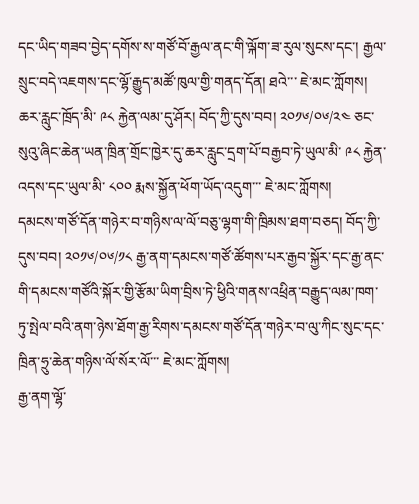དང་ཡིད་གཟབ་བྱེད་དགོས་ས་གཙོ་བོ་རྒྱལ་ནང་གི་ལྐོག་ཟ་རུལ་སུངས་དང་། རྒྱལ་སྲུང་བདེ་འཇགས་དང་ལྷོ་རྒྱུད་མཚོ་ཁུལ་གྱི་གནད་དོན། ཐའེ་་་ ཇེ་མང་ཀློགས།
ཆར་རླུང་ཁྲོད་མི་ ༩༨ རྐྱེན་ལམ་དུ་ཤོར། བོད་ཀྱི་དུས་བབ། ༢༠༡༦/༠༦/༢༤ ཅང་སུའུ་ཞིང་ཆེན་ཡན་ཁྲིན་གྲོང་ཁྱེར་དུ་ཆར་རླུང་དྲག་པོ་བརྒྱབ་ཏེ་ཡུལ་མི་ ༩༨ རྐྱེན་འདས་དང་ཡུལ་མི་ ༨༠༠ རྨས་སྐྱོན་ཕོག་ཡོད་འདུག་་་ ཇེ་མང་ཀློགས།
དམངས་གཙོ་དོན་གཉེར་བ་གཉིས་ལ་ལོ་བཅུ་ལྷག་གི་ཁྲིམས་ཐག་བཅད། བོད་ཀྱི་དུས་བབ། ༢༠༡༦/༠༦/༡༨ རྒྱ་ནག་དམངས་གཙོ་ཚོགས་པར་རྒྱབ་སྐྱོར་དང་རྒྱ་ནང་གི་དམངས་གཙོའི་སྐོར་གྱི་རྩོམ་ཡིག་བྲིས་ཏེ་ཕྱིའི་གནས་འཕྲིན་བརྒྱུད་ལམ་ཁག་ཏུ་སྤེལ་བའི་ནག་ཉེས་ཐོག་རྒྱ་རིགས་དམངས་གཙོ་དོན་གཉེར་བ་ལུ་ཀིང་སུང་དང་ཁྲིན་ཧྲུ་ཆེན་གཉིས་ལོ་སོར་ལོ་་་ ཇེ་མང་ཀློགས།
རྒྱ་ནག་ལྷོ་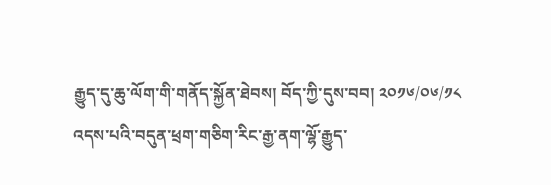རྒྱུད་དུ་ཆུ་ལོག་གི་གནོད་སྐྱོན་ཐེབས། བོད་ཀྱི་དུས་བབ། ༢༠༡༦/༠༦/༡༨ འདས་པའི་བདུན་ཕྲག་གཅིག་རིང་རྒྱ་ནག་ལྷོ་རྒྱུད་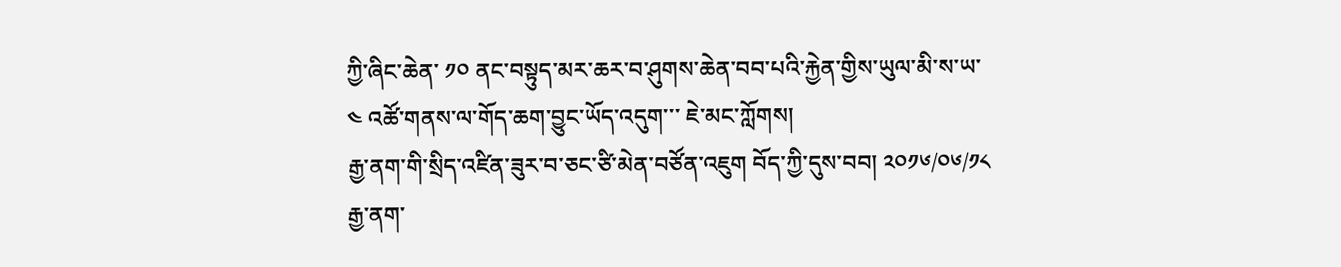ཀྱི་ཞིང་ཆེན་ ༡༠ ནང་བསྟུད་མར་ཆར་བ་ཤུགས་ཆེན་བབ་པའི་རྐྱེན་གྱིས་ཡུལ་མི་ས་ཡ་ ༤ འཚོ་གནས་ལ་གོད་ཆག་བྱུང་ཡོད་འདུག་་་ ཇེ་མང་ཀློགས།
རྒྱ་ནག་གི་སྲིད་འཛིན་ཟུར་བ་ཅང་ཙི་མེན་བཙོན་འཇུག བོད་ཀྱི་དུས་བབ། ༢༠༡༦/༠༦/༡༨ རྒྱ་ནག་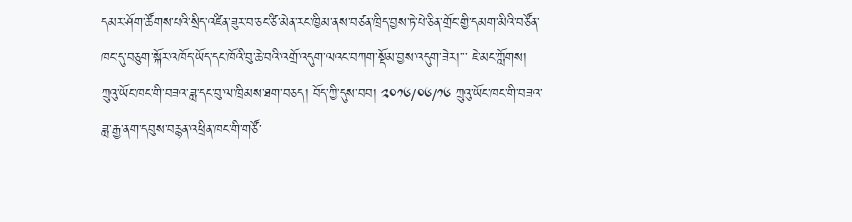དམར་ཤོག་ཚོགས་པའི་སྲིད་འཛིན་ཟུར་བ་ཅང་ཙི་མེན་རང་ཁྱིམ་ནས་བཙན་ཁྲིད་བྱས་ཏེ་པེ་ཅིན་གྲོང་གྱི་དམག་མིའི་བཙོན་ཁང་དུ་བཅུག་སྐོར་འཁོད་ཡོད་དང་ཁོའི་བུ་ཆེ་བའི་འགྲོ་འདུག་ལའང་བཀག་སྡོམ་བྱས་འདུག་ཟེར།་་་ ཇེ་མང་ཀློགས།
ཀྲུའུ་ཡོང་ཁང་གི་བཟའ་ཟླ་དང་བུ་ལ་ཁྲིམས་ཐག་བཅད། བོད་ཀྱི་དུས་བབ། ༢༠༡༦/༠༦/༡༦ ཀྲུའུ་ཡོང་ཁང་གི་བཟའ་ཟླ་རྒྱ་ནག་དབུས་བརྙན་འཕྲིན་ཁང་གི་གཙོ་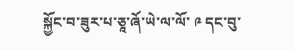སྐྱོང་བ་ཟུར་པ་ཅཱ་ཞོ་ཡེ་ལ་ལོ་ ༩ དང་བུ་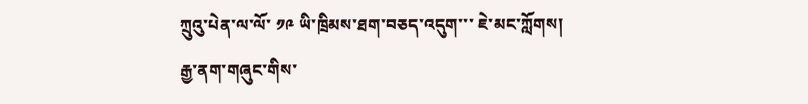ཀྲུའུ་པེན་ལ་ལོ་ ༡༩ ཡི་ཁྲིམས་ཐག་བཅད་འདུག་་་ ཇེ་མང་ཀློགས།
རྒྱ་ནག་གཞུང་གིས་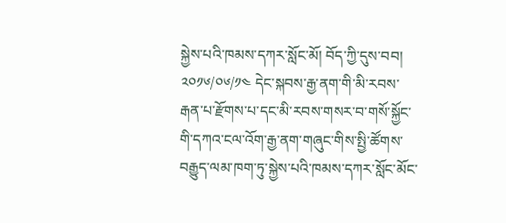སྐྱེས་པའི་ཁམས་དཀར་སློང་མོ། བོད་ཀྱི་དུས་བབ། ༢༠༡༦/༠༦/༡༤ དེང་སྐབས་རྒྱ་ནག་གི་མི་རབས་རྒན་པ་རྫོགས་པ་དང་མི་རབས་གསར་བ་གསོ་སྐྱོང་གི་དཀའ་ངལ་འོག་རྒྱ་ནག་གཞུང་གིས་སྤྱི་ཚོགས་བརྒྱུད་ལམ་ཁག་ཏུ་སྐྱེས་པའི་ཁམས་དཀར་སློང་མོང་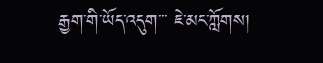རྒྱག་གི་ཡོད་འདུག་་་ ཇེ་མང་ཀློགས།